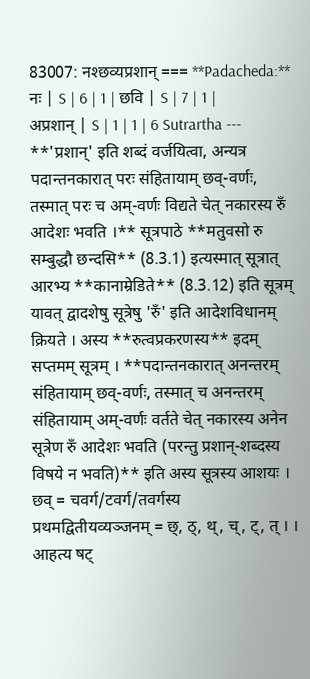83007: नश्छव्यप्रशान् === **Padacheda:** नः | S | 6 | 1 | छवि | S | 7 | 1 | अप्रशान् | S | 1 | 1 | 6 Sutrartha --- **'प्रशान्' इति शब्दं वर्जयित्वा, अन्यत्र पदान्तनकारात् परः संहितायाम् छव्-वर्णः, तस्मात् परः च अम्-वर्णः विद्यते चेत् नकारस्य रुँ आदेशः भवति ।** सूत्रपाठे **मतुवसो रु सम्बुद्धौ छन्दसि** (8.3.1) इत्यस्मात् सूत्रात् आरभ्य **कानाम्रेडिते** (8.3.12) इति सूत्रम् यावत् द्वादशेषु सूत्रेषु 'रुँ' इति आदेशविधानम् क्रियते । अस्य **रुत्वप्रकरणस्य** इदम् सप्तमम् सूत्रम् । **पदान्तनकारात् अनन्तरम् संहितायाम् छव्-वर्णः, तस्मात् च अनन्तरम् संहितायाम् अम्-वर्णः वर्तते चेत् नकारस्य अनेन सूत्रेण रुँ आदेशः भवति (परन्तु प्रशान्-शब्दस्य विषये न भवति)** इति अस्य सूत्रस्य आशयः । छव् = चवर्ग/टवर्ग/तवर्गस्य प्रथमद्वितीयव्यञ्जनम् = छ्, ठ्, थ्, च्, ट्, त् । । आहत्य षट्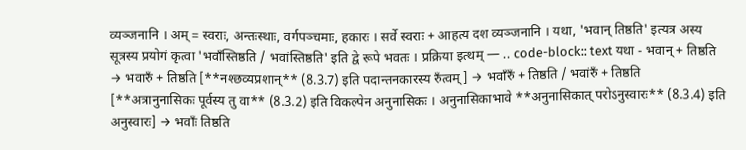व्यञ्जनानि । अम् = स्वराः, अन्तःस्थाः, वर्गपञ्चमाः, हकारः । सर्वे स्वराः + आहत्य दश व्यञ्जनानि । यथा, 'भवान् तिष्ठति' इत्यत्र अस्य सूत्रस्य प्रयोगं कृत्वा 'भवाँस्तिष्ठति / भवांस्तिष्ठति' इति द्वे रूपे भवतः । प्रक्रिया इत्थम् — .. code-block:: text यथा - भवान् + तिष्ठति → भवारुँ + तिष्ठति [**नश्छव्यप्रशान्** (8.3.7) इति पदान्तनकारस्य रुँत्वम् ] → भवाँरुँ + तिष्ठति / भवांरुँ + तिष्ठति [**अत्रानुनासिकः पूर्वस्य तु वा** (8.3.2) इति विकल्पेन अनुनासिकः । अनुनासिकाभावे **अनुनासिकात् परोऽनुस्वारः** (8.3.4) इति अनुस्वारः] → भवाँः तिष्ठति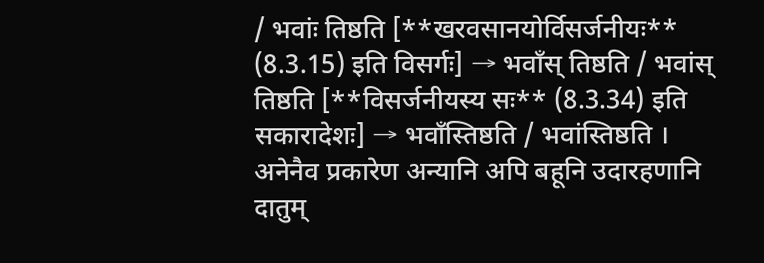/ भवांः तिष्ठति [**खरवसानयोर्विसर्जनीयः** (8.3.15) इति विसर्गः] → भवाँस् तिष्ठति / भवांस् तिष्ठति [**विसर्जनीयस्य सः** (8.3.34) इति सकारादेशः] → भवाँस्तिष्ठति / भवांस्तिष्ठति । अनेनैव प्रकारेण अन्यानि अपि बहूनि उदारहणानि दातुम्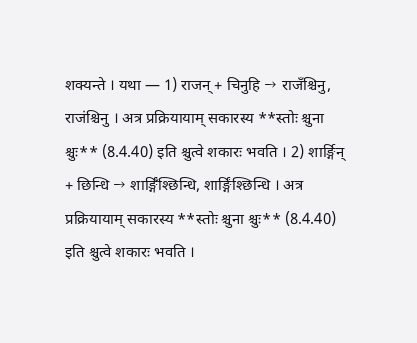शक्यन्ते । यथा — 1) राजन् + चिनुहि → राजँश्चिनु, राजंश्चिनु । अत्र प्रक्रियायाम् सकारस्य **स्तोः श्चुना श्चुः** (8.4.40) इति श्चुत्वे शकारः भवति । 2) शार्ङ्गिन् + छिन्धि → शार्ङ्गिँश्छिन्धि, शार्ङ्गिंश्छिन्धि । अत्र प्रक्रियायाम् सकारस्य **स्तोः श्चुना श्चुः** (8.4.40) इति श्चुत्वे शकारः भवति ।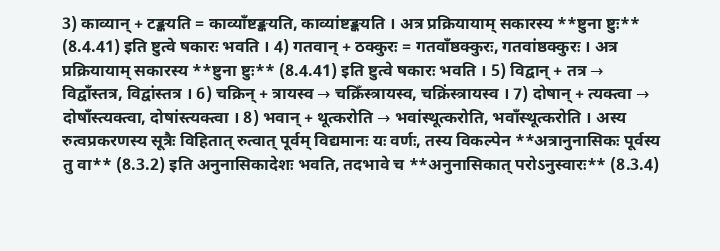3) काव्यान् + टङ्कयति = काव्याँष्टङ्कयति, काव्यांष्टङ्कयति । अत्र प्रक्रियायाम् सकारस्य **ष्टुना ष्टुः** (8.4.41) इति ष्टुत्वे षकारः भवति । 4) गतवान् + ठक्कुरः = गतवाँष्ठक्कुरः, गतवांष्ठक्कुरः । अत्र प्रक्रियायाम् सकारस्य **ष्टुना ष्टुः** (8.4.41) इति ष्टुत्वे षकारः भवति । 5) विद्वान् + तत्र → विद्वाँस्तत्र, विद्वांस्तत्र । 6) चक्रिन् + त्रायस्व → चक्रिँस्त्रायस्व, चक्रिंस्त्रायस्व । 7) दोषान् + त्यक्त्वा → दोषाँस्त्यक्त्वा, दोषांस्त्यक्त्वा । 8) भवान् + थूत्करोति → भवांस्थूत्करोति, भवाँस्थूत्करोति । अस्य रुत्वप्रकरणस्य सूत्रैः विहितात् रुत्वात् पूर्वम् विद्यमानः यः वर्णः, तस्य विकल्पेन **अत्रानुनासिकः पूर्वस्य तु वा** (8.3.2) इति अनुनासिकादेशः भवति, तदभावे च **अनुनासिकात् परोऽनुस्वारः** (8.3.4)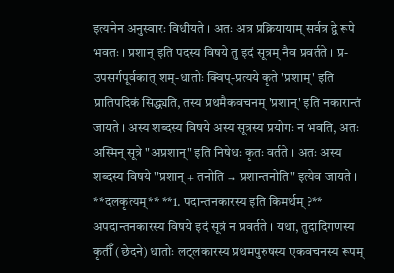इत्यनेन अनुस्वारः विधीयते । अतः अत्र प्रक्रियायाम् सर्वत्र द्वे रूपे भवतः । प्रशान् इति पदस्य विषये तु इदं सूत्रम् नैव प्रवर्तते । प्र-उपसर्गपूर्वकात् शम्-धातोः क्विप्-प्रत्यये कृते 'प्रशाम्' इति प्रातिपदिकं सिद्ध्यति, तस्य प्रथमैकवचनम् 'प्रशान्' इति नकारान्तं जायते । अस्य शब्दस्य विषये अस्य सूत्रस्य प्रयोगः न भवति, अतः अस्मिन् सूत्रे "अप्रशान्" इति निषेधः कृतः वर्तते । अतः अस्य शब्दस्य विषये "प्रशान् + तनोति‌ → प्रशान्तनोति" इत्येव जायते । **दलकृत्यम्** **1. पदान्तनकारस्य इति किमर्थम् ?** अपदान्तनकारस्य विषये इदं सूत्रं न प्रवर्तते । यथा, तुदादिगणस्य कृतीँ (छेदने) धातोः लट्लकारस्य प्रथमपुरुषस्य एकवचनस्य रूपम्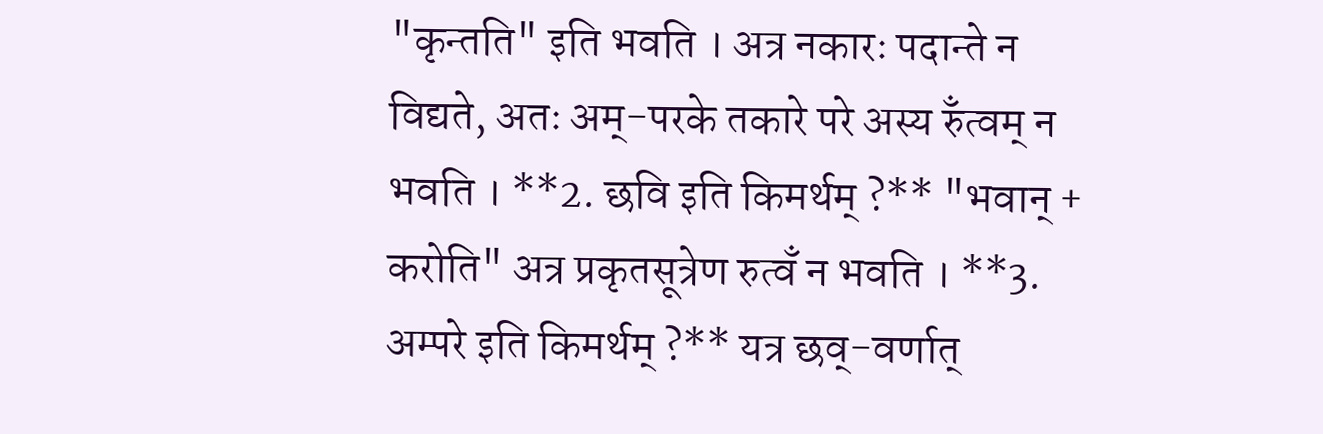"कृन्तति" इति भवति । अत्र नकारः पदान्ते न विद्यते, अतः अम्-परके तकारे परे अस्य रुँत्वम् न भवति । **2. छवि इति किमर्थम् ?** "भवान् + करोति" अत्र प्रकृतसूत्रेण रुत्वँ न भवति । **3. अम्परे इति किमर्थम् ?** यत्र छव्-वर्णात्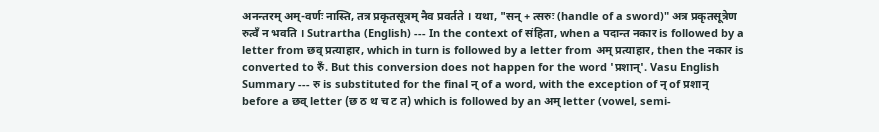अनन्तरम् अम्-वर्णः नास्ति, तत्र प्रकृतसूत्रम् नैव प्रवर्तते । यथा, "सन् + त्सरुः (handle of a sword)" अत्र प्रकृतसूत्रेण रुत्वँ न भवति । Sutrartha (English) --- In the context of संहिता, when a पदान्त नकार is followed by a letter from छव् प्रत्याहार, which in turn is followed by a letter from अम् प्रत्याहार, then the नकार is converted to रुँ. But this conversion does not happen for the word 'प्रशान्'. Vasu English Summary --- रु is substituted for the final न् of a word, with the exception of न् of प्रशान् before a छव् letter (छ ठ थ च ट त) which is followed by an अम् letter (vowel, semi-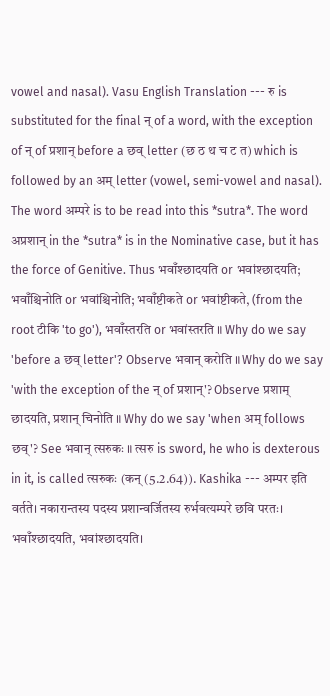vowel and nasal). Vasu English Translation --- रु is substituted for the final न् of a word, with the exception of न् of प्रशान् before a छव् letter (छ ठ थ च ट त) which is followed by an अम् letter (vowel, semi-vowel and nasal). The word अम्परे is to be read into this *sutra*. The word अप्रशान् in the *sutra* is in the Nominative case, but it has the force of Genitive. Thus भवाँश्छादयति or भवांश्छादयति; भवाँश्चिनोति or भवांश्चिनोति; भवाँष्टीकते or भवांष्टीकते, (from the root टीकि 'to go'), भवाँस्तरति or भवांस्तरति ॥ Why do we say 'before a छव् letter'? Observe भवान् करोति ॥ Why do we say 'with the exception of the न् of प्रशान्'? Observe प्रशाम् छादयति, प्रशान् चिनोति ॥ Why do we say 'when अम् follows छव्'? See भवान् त्सरुकः ॥ त्सरु is sword, he who is dexterous in it, is called त्सरुकः (कन् (5.2.64)). Kashika --- अम्पर इति वर्तते। नकारान्तस्य पदस्य प्रशान्वर्जितस्य रुर्भवत्यम्परे छवि परतः। भवाँश्छादयति, भवांश्छादयति।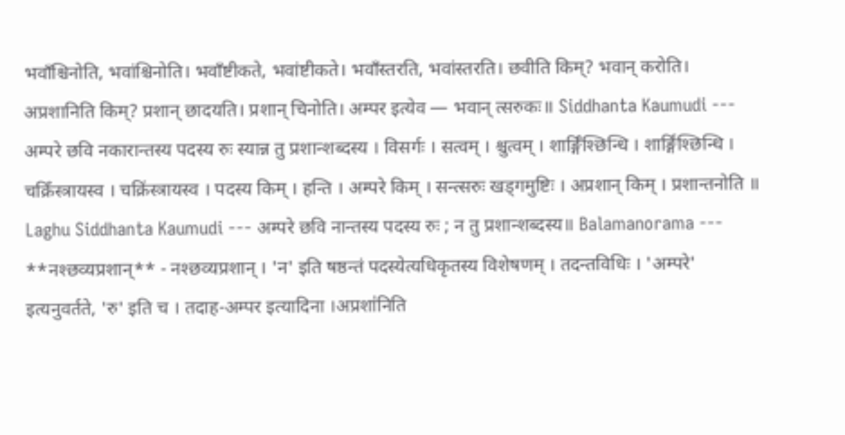भवाँश्चिनोति, भवांश्चिनोति। भवाँष्टीकते, भवांष्टीकते। भवाँस्तरति, भवांस्तरति। छवीति किम्? भवान् करोति। अप्रशानिति किम्? प्रशान् छादयति। प्रशान् चिनोति। अम्पर इत्येव — भवान् त्सरुकः॥ Siddhanta Kaumudi --- अम्परे छवि नकारान्तस्य पदस्य रुः स्यान्न तु प्रशान्शब्दस्य । विसर्गः । सत्वम् । श्चुत्वम् । शार्ङ्गिँश्छिन्धि । शार्ङ्गिंश्छिन्धि । चक्रिँस्त्रायस्व । चक्रिंस्त्रायस्व । पदस्य किम् । हन्ति । अम्परे किम् । सन्त्सरुः खड्गमुष्टिः । अप्रशान् किम् । प्रशान्तनोति ॥ Laghu Siddhanta Kaumudi --- अम्परे छवि नान्तस्य पदस्य रुः ; न तु प्रशान्शब्दस्य॥ Balamanorama --- **नश्छव्यप्रशान्** - नश्छव्यप्रशान् । 'न' इति षष्ठन्तं पदस्येत्यधिकृतस्य विशेषणम् । तदन्तविधिः । 'अम्परे' इत्यनुवर्तते, 'रु' इति च । तदाह-अम्पर इत्यादिना ।अप्रशा॑निति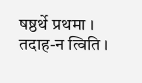षष्ठर्थे प्रथमा । तदाह-न त्विति ।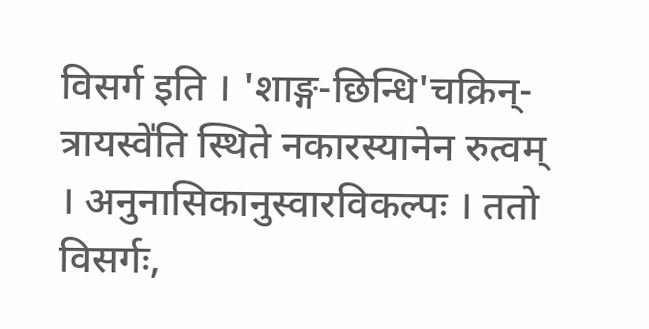विसर्ग इति । 'शाङ्ग-छिन्धि'चक्रिन्-त्रायस्वे॑ति स्थिते नकारस्यानेन रुत्वम् । अनुनासिकानुस्वारविकल्पः । ततो विसर्गः,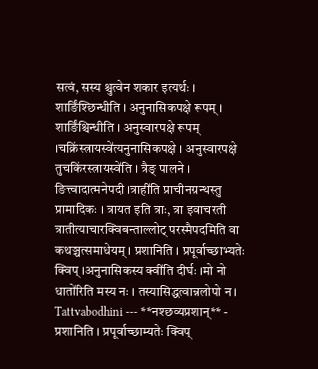सत्वं, सस्य श्चुत्वेन शकार इत्यर्थः । शार्ङिंश्छिन्धीति । अनुनासिकपक्षे रूपम् । शार्ङिंश्चिन्धीति । अनुस्वारपक्षे रूपम् ।चक्रिंस्त्रायस्वे॑त्यनुनासिकपक्षे । अनुस्वारपक्षे तुचकिंरस्त्रायस्वे॑ति । त्रैङ् पालने । ङित्त्वादात्मनेपदी ।त्राही॑ति प्राचीनग्रन्थस्तु प्रामादिकः । त्रायत इति त्राः, त्रा इवाचरती त्रातीत्याचारक्विबन्ताल्लोट् परस्मैपदमिति वा कथञ्चत्समाधेयम् । प्रशानिति । प्रपूर्वाच्छाभ्यतेः क्विप् ।अनुनासिकस्य क्वी॑ति दीर्घः ।मो नो धातो॑रिति मस्य नः । तस्यासिद्धत्वान्नलोपो न । Tattvabodhini --- **नश्छव्यप्रशान्** - प्रशानिति । प्रपूर्वाच्छाम्यतेः क्विप्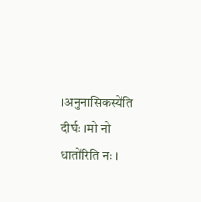।अनुनासिकस्ये॑ति दीर्घः ।मो नो धातो॑रिति नः ।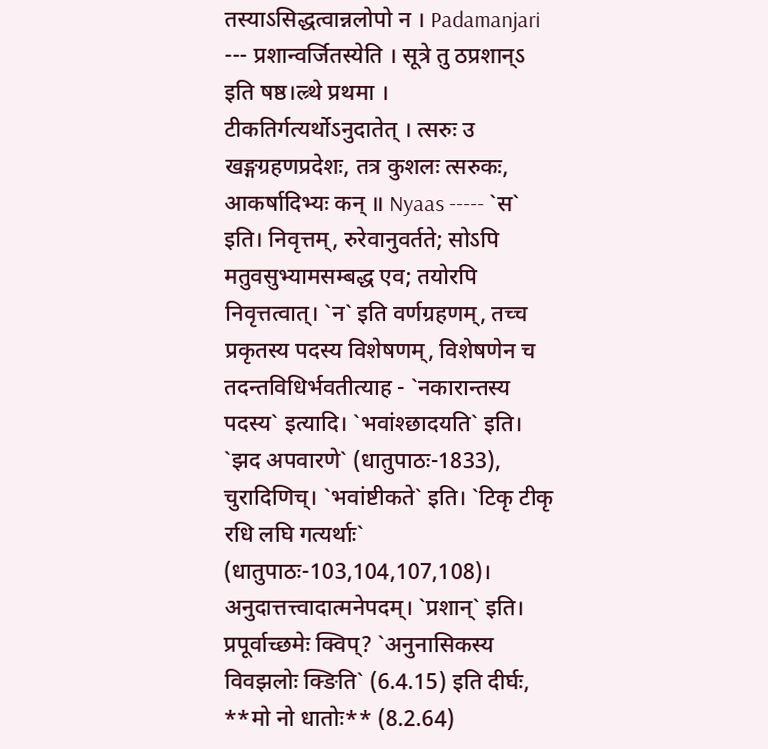तस्याऽसिद्धत्वान्नलोपो न । Padamanjari --- प्रशान्वर्जितस्येति । सूत्रे तु ठप्रशान्ऽ इति षष्ठ।ल्र्थे प्रथमा । टीकतिर्गत्यर्थोऽनुदातेत् । त्सरुः उ खङ्गग्रहणप्रदेशः, तत्र कुशलः त्सरुकः, आकर्षादिभ्यः कन् ॥ Nyaas ----- `स` इति। निवृत्तम्, रुरेवानुवर्तते; सोऽपि मतुवसुभ्यामसम्बद्ध एव; तयोरपि निवृत्तत्वात्। `न` इति वर्णग्रहणम्, तच्च प्रकृतस्य पदस्य विशेषणम्, विशेषणेन च तदन्तविधिर्भवतीत्याह - `नकारान्तस्य पदस्य` इत्यादि। `भवांश्छादयति` इति। `झद अपवारणे` (धातुपाठः-1833), चुरादिणिच्। `भवांष्टीकते` इति। `टिकृ टीकृ रधि लघि गत्यर्थाः` (धातुपाठः-103,104,107,108)। अनुदात्तत्त्वादात्मनेपदम्। `प्रशान्` इति। प्रपूर्वाच्छमेः क्विप्? `अनुनासिकस्य विवझलोः क्ङिति` (6.4.15) इति दीर्घः, **मो नो धातोः** (8.2.64)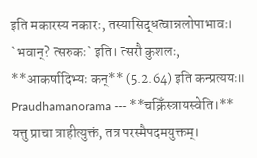इति मकारस्य नकारः, तस्यासिद्धत्वान्नलोपाभावः। `भवान्? त्सरुकः` इति। त्सरौ कुशलः, **आकर्षादिभ्यः कन्** (5.2.64) इति कन्प्रत्ययः॥ Praudhamanorama --- **चक्रिँस्त्रायस्वेति।** यत्तु प्राचा त्राहीत्युक्तं, तत्र परस्मैपदमयुक्तम्।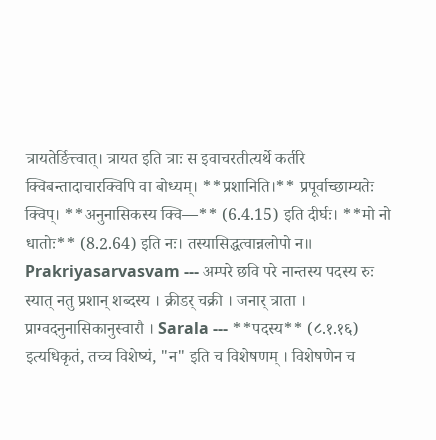त्रायतेर्ङित्त्वात्। त्रायत इति त्राः स इवाचरतीत्यर्थे कर्तरि क्विबन्तादाचारक्विपि वा बोध्यम्। **प्रशानिति।** प्रपूर्वाच्छाम्यतेः क्विप्। **अनुनासिकस्य क्वि—** (6.4.15) इति दीर्घः। **मो नो धातोः** (8.2.64) इति नः। तस्यासिद्धत्वान्नलोपो न॥ Prakriyasarvasvam --- अम्परे छवि परे नान्तस्य पदस्य रुः स्यात् नतु प्रशान् शब्दस्य । क्रीडर् चक्री । जनार् त्राता । प्राग्वदनुनासिकानुस्वारौ । Sarala --- **पदस्य** (८.१.१६) इत्यधिकृतं, तच्च विशेष्यं, "न" इति च विशेषणम् । विशेषणेन च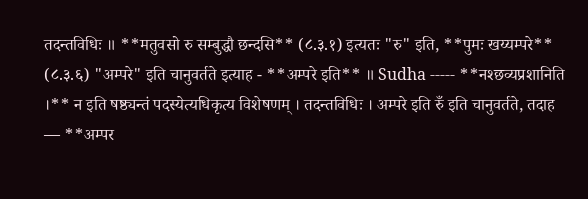तदन्तविधिः ॥ **मतुवसो रु सम्बुद्धौ छन्दसि** (८.३.१) इत्यतः "रु" इति, **पुमः खय्यम्परे** (८.३.६) "अम्परे" इति चानुवर्तते इत्याह - **अम्परे इति** ॥ Sudha ----- **नश्छव्यप्रशानिति ।** न इति षष्ठ्यन्तं पदस्येत्यधिकृत्य विशेषणम् । तदन्तविधिः । अम्परे इति रुँ इति चानुवर्तते, तदाह — **अम्पर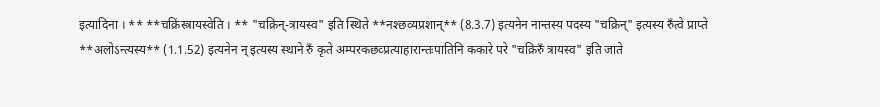इत्यादिना । ** **चक्रिंस्त्रायस्वेति । ** "चक्रिन्-त्रायस्व" इति स्थिते **नश्छव्यप्रशान्** (8.3.7) इत्यनेन नान्तस्य पदस्य "चक्रिन्" इत्यस्य रुँत्वे प्राप्ते **अलोऽन्त्यस्य** (1.1.52) इत्यनेन न् इत्यस्य स्थाने रुँ कृते अम्परकछव्प्रत्याहारान्तःपातिनि ककारे परे "चक्रिरुँ त्रायस्व" इति जाते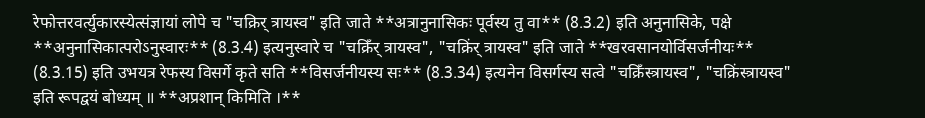रेफोत्तरवर्त्युकारस्येत्संज्ञायां लोपे च "चक्रिर् त्रायस्व" इति जाते **अत्रानुनासिकः पूर्वस्य तु वा** (8.3.2) इति अनुनासिके, पक्षे **अनुनासिकात्परोऽनुस्वारः** (8.3.4) इत्यनुस्वारे च "चक्रिँर् त्रायस्व", "चक्रिंर् त्रायस्व" इति जाते **खरवसानयोर्विसर्जनीयः** (8.3.15) इति उभयत्र रेफस्य विसर्गे कृते सति **विसर्जनीयस्य सः** (8.3.34) इत्यनेन विसर्गस्य सत्वे "चक्रिँस्त्रायस्व", "चक्रिंस्त्रायस्व" इति रूपद्वयं बोध्यम् ॥ **अप्रशान् किमिति ।**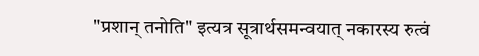"प्रशान् तनोति" इत्यत्र सूत्रार्थसमन्वयात् नकारस्य रुत्वं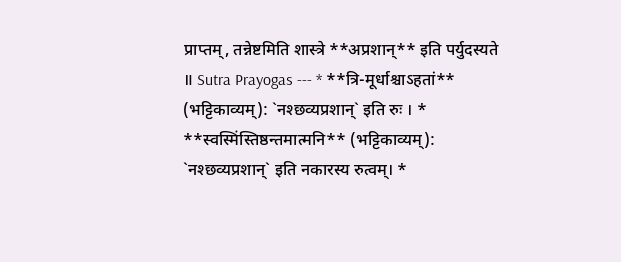प्राप्तम्, तन्नेष्टमिति शास्त्रे **अप्रशान्** इति पर्युदस्यते ॥ Sutra Prayogas --- * **त्रि-मूर्धाश्चाऽहतां** (भट्टिकाव्यम्): `नश्छव्यप्रशान्` इति रुः । * **स्वस्मिंस्तिष्ठन्तमात्मनि** (भट्टिकाव्यम्): `नश्छव्यप्रशान्` इति नकारस्य रुत्वम्। *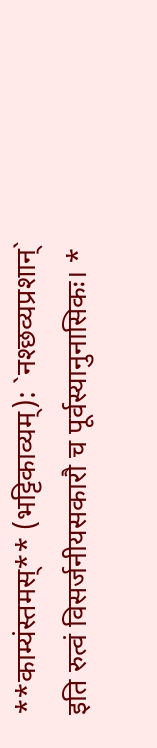**काम्यंस्तमस्** (भट्टिकाव्यम्): `नश्छव्यप्रशान्` इति रुत्वं विसर्जनीयसकारौ च पूर्वस्यानुनासिकः। *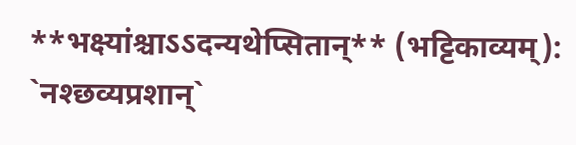**भक्ष्यांश्चाऽऽदन्यथेप्सितान्** (भट्टिकाव्यम्): `नश्छव्यप्रशान्`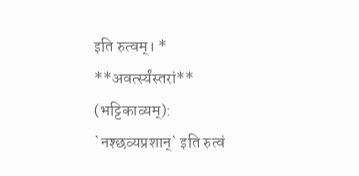इति रुत्वम्। * **अवर्त्स्यंस्तरां** (भट्टिकाव्यम्): `नश्छव्यप्रशान्` इति रुत्वं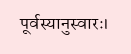पूर्वस्यानुस्वारः।